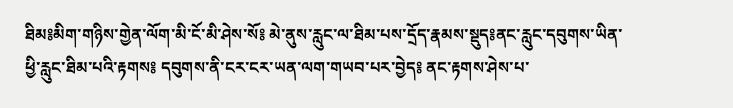ཐིམ༔མིག་གཉིས་གྱེན་ལོག་མི་ངོ་མི་ཤེས་སོ༔ མེ་ནུས་རླུང་ལ་ཐིམ་པས་དྲོད་རྣམས་སྡུད༔ནང་རླུང་དབུགས་ཡིན་ཕྱི་རླུང་ཐིམ་པའི་རྟགས༔ དབུགས་ནི་ངར་ངར་ཡན་ལག་གཡབ་པར་བྱེད༔ ནང་རྟགས་ཤེས་པ་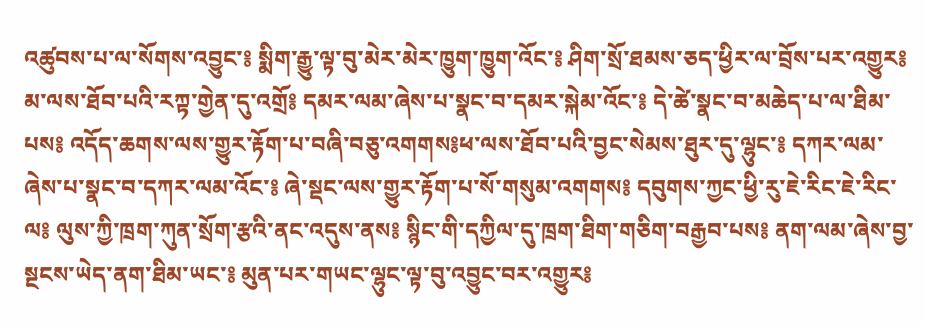འཚུབས་པ་ལ་སོགས་འབྱུང་༔ སྨིག་རྒྱུ་ལྟ་བུ་མེར་མེར་ཁྱུག་ཁྱུག་འོང་༔ ཤིག་སྲོ་ཐམས་ཅད་ཕྱིར་ལ་བྲོས་པར་འགྱུར༔ མ་ལས་ཐོབ་པའི་རཀྟ་གྱེན་དུ་འགྲོ༔ དམར་ལམ་ཞེས་པ་སྣང་བ་དམར་སྐེམ་འོང་༔ དེ་ཚེ་སྣང་བ་མཆེད་པ་ལ་ཐིམ་པས༔ འདོད་ཆགས་ལས་གྱུར་རྟོག་པ་བཞི་བཅུ་འགགས༔ཕ་ལས་ཐོབ་པའི་བྱང་སེམས་ཐུར་དུ་ལྷུང་༔ དཀར་ལམ་ཞེས་པ་སྣང་བ་དཀར་ལམ་འོང་༔ ཞེ་སྡང་ལས་གྱུར་རྟོག་པ་སོ་གསུམ་འགགས༔ དབུགས་ཀྱང་ཕྱི་རུ་ཇེ་རིང་ཇེ་རིང་ལ༔ ལུས་ཀྱི་ཁྲག་ཀུན་སྲོག་རྩའི་ནང་འདུས་ནས༔ སྙིང་གི་དཀྱིལ་དུ་ཁྲག་ཐིག་གཅིག་བརྒྱབ་པས༔ ནག་ལམ་ཞེས་བྱ་སྔངས་ཡེད་ནག་ཐིམ་ཡང་༔ མུན་པར་གཡང་ལྷུང་ལྟ་བུ་འབྱུང་བར་འགྱུར༔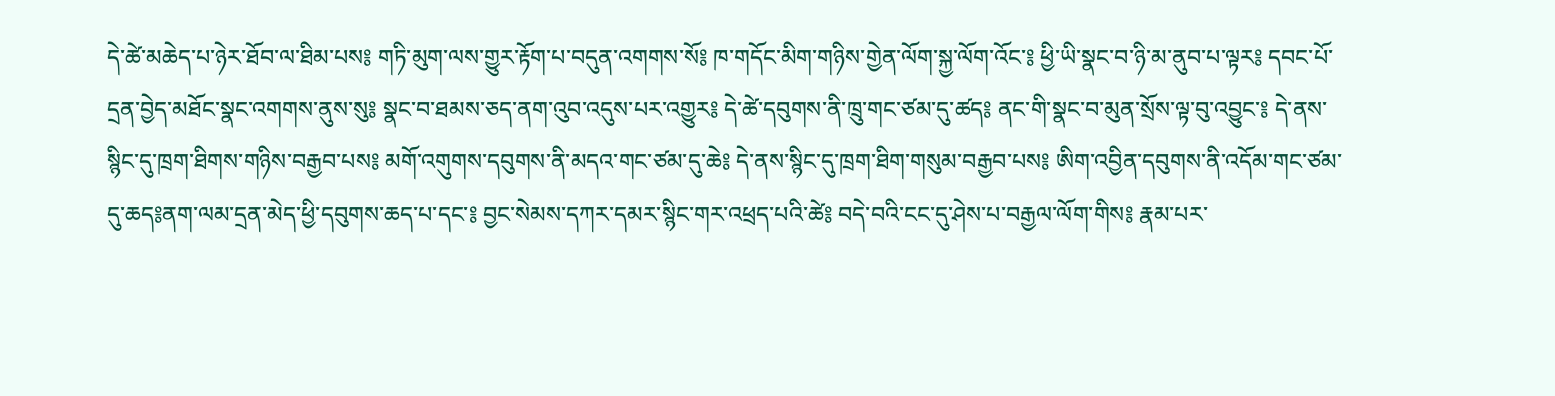དེ་ཚེ་མཆེད་པ་ཉེར་ཐོབ་ལ་ཐིམ་པས༔ གཏི་མུག་ལས་གྱུར་རྟོག་པ་བདུན་འགགས་སོ༔ ཁ་གདོང་མིག་གཉིས་གྱེན་ལོག་སྐྱ་ལོག་འོང་༔ ཕྱི་ཡི་སྣང་བ་ཉི་མ་ནུབ་པ་ལྟར༔ དབང་པོ་དྲན་བྱེད་མཐོང་སྣང་འགགས་ནུས་སུ༔ སྣང་བ་ཐམས་ཅད་ནག་འུབ་འདུས་པར་འགྱུར༔ དེ་ཚེ་དབུགས་ནི་ཁྲུ་གང་ཙམ་དུ་ཚད༔ ནང་གི་སྣང་བ་མུན་སྲོས་ལྟ་བུ་འབྱུང་༔ དེ་ནས་སྙིང་དུ་ཁྲག་ཐིགས་གཉིས་བརྒྱབ་པས༔ མགོ་འགུགས་དབུགས་ནི་མདའ་གང་ཙམ་དུ་ཆེ༔ དེ་ནས་སྙིང་དུ་ཁྲག་ཐིག་གསུམ་བརྒྱབ་པས༔ ཨིག་འབྱིན་དབུགས་ནི་འདོམ་གང་ཙམ་དུ་ཆད༔ནག་ལམ་དྲན་མེད་ཕྱི་དབུགས་ཆད་པ་དང་༔ བྱང་སེམས་དཀར་དམར་སྙིང་གར་འཕྲད་པའི་ཚེ༔ བདེ་བའི་ངང་དུ་ཤེས་པ་བརྒྱལ་ལོག་གིས༔ རྣམ་པར་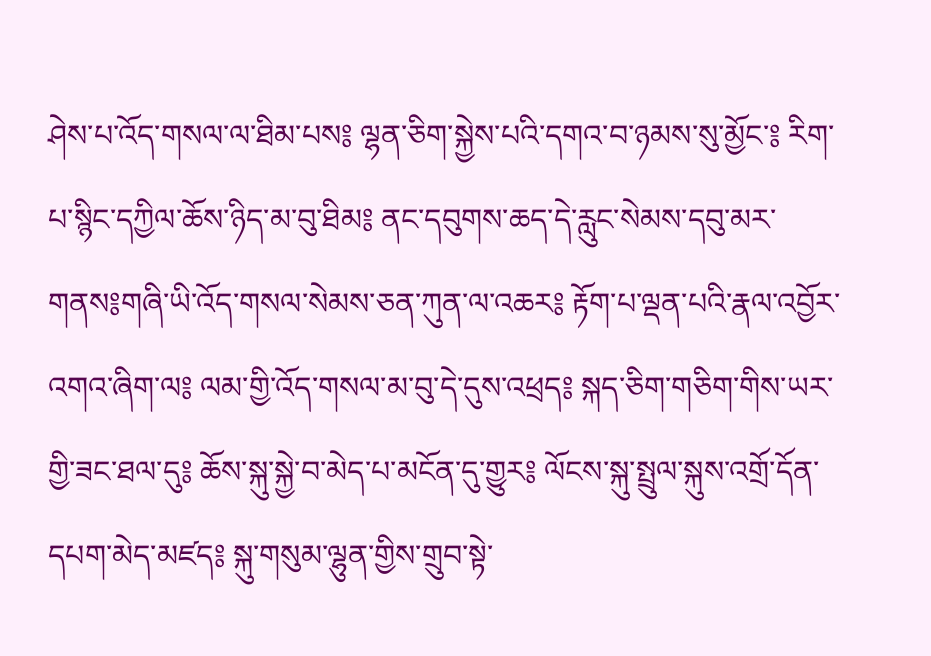ཤེས་པ་འོད་གསལ་ལ་ཐིམ་པས༔ ལྷན་ཅིག་སྐྱེས་པའི་དགའ་བ་ཉམས་སུ་མྱོང་༔ རིག་པ་སྙིང་དཀྱིལ་ཆོས་ཉིད་མ་བུ་ཐིམ༔ ནང་དབུགས་ཆད་དེ་རླུང་སེམས་དབུ་མར་གནས༔གཞི་ཡི་འོད་གསལ་སེམས་ཅན་ཀུན་ལ་འཆར༔ རྟོག་པ་ལྡན་པའི་རྣལ་འབྱོར་འགའ་ཞིག་ལ༔ ལམ་གྱི་འོད་གསལ་མ་བུ་དེ་དུས་འཕྲད༔ སྐད་ཅིག་གཅིག་གིས་ཡར་གྱི་ཟང་ཐལ་དུ༔ ཆོས་སྐུ་སྐྱེ་བ་མེད་པ་མངོན་དུ་གྱུར༔ ལོངས་སྐུ་སྤྲུལ་སྐུས་འགྲོ་དོན་དཔག་མེད་མཛད༔ སྐུ་གསུམ་ལྷུན་གྱིས་གྲུབ་སྟེ་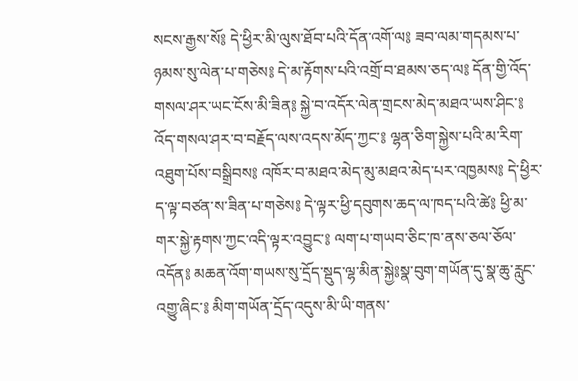སངས་རྒྱས་སོ༔ དེ་ཕྱིར་མི་ལུས་ཐོབ་པའི་དོན་འགོ་ལ༔ ཟབ་ལམ་གདམས་པ་ཉམས་སུ་ལེན་པ་གཅེས༔ དེ་མ་རྟོགས་པའི་འགྲོ་བ་ཐམས་ཅད་ལ༔ དོན་གྱི་འོད་གསལ་ཤར་ཡང་ངོས་མི་ཟིན༔ སྐྱེ་བ་འདོར་ལེན་གྲངས་མེད་མཐའ་ཡས་ཤིང་༔ འོད་གསལ་ཤར་བ་བརྗོད་ལས་འདས་མོད་ཀྱང་༔ ལྷན་ཅིག་སྐྱེས་པའི་མ་རིག་འཐུག་པོས་བསྒྲིབས༔ འཁོར་བ་མཐའ་མེད་མུ་མཐའ་མེད་པར་འཁྱམས༔ དེ་ཕྱིར་ད་ལྟ་བཙན་ས་ཟིན་པ་གཅེས༔ དེ་ལྟར་ཕྱི་དབུགས་ཆད་ལ་ཁད་པའི་ཚེ༔ ཕྱི་མ་གར་སྐྱེ་རྟགས་ཀྱང་འདི་ལྟར་འབྱུང་༔ ལག་པ་གཡབ་ཅིང་ཁ་ནས་ཅལ་ཅོལ་འདོན༔ མཆན་འོག་གཡས་སུ་དྲོད་སྡུད་ལྷ་མིན་སྐྱེ༔སྣ་བུག་གཡོན་དུ་སྣ་ཆུ་རླུང་འགྱུ་ཞིང་༔ མིག་གཡོན་དྲོད་འདུས་མི་ཡི་གནས་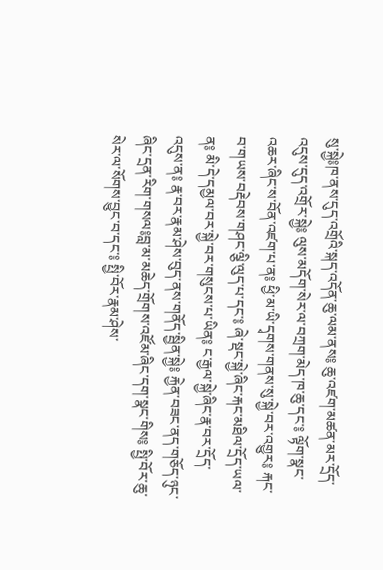སུ་སྐྱེ༔ཁ་ནས་དུད་འགྲོའི་སྐད་འདོན་ཆུ་ལམ་ནས༔ ཆུ་འཛག་མཚན་མར་དྲོད་འདུས་དུད་འགྲོར་སྐྱེ༔ ལུས་མདོག་སེར་ལ་བཀྲག་མེད་ཁ་ཆུ་དང་༔ ལྟོག་སྣང་འཆར་ཞིང་ས་བོན་འཛག་པ་ན༔ ཕྱི་མ་ཡི་དྭགས་གནས་སུ་སྐྱེ་བར་འགྱུར༔ རྐང་བ་གཡས་བརྡེབས་གཤང་ལྕི་ལུད་པ་དང་༔ ཞེ་སྡང་སྐྱེ་ཞིང་རྐང་མཐིལ་དྲོད་ཡལ་ན༔ མི་དེ་དམྱལ་བར་སྐྱེ་བར་གསུངས་པ་ཡིན༔ ང་རྒྱལ་སྐྱེ་ཞིང་རྣ་བར་དྲོད་འདུས་ན༔ རྣ་བར་རྣམ་ཤེས་བུད་ནས་གནོད་སྦྱིན་སྐྱེ༔ རྐྱེན་བཟང་ནད་གཅོད་ཉུང་ཞིང་དྲན་རིག་གསལ༔བླ་མ་མཆེད་གྲོགས་འཛོམ་ཞིང་དག་སྣང་གིས༔ སྤྱི་བོར་ཆུ་སེར་ལ་སོགས་བྱུང་བ་དང་༔ སྤྱི་བོར་རྣམ་ཤེས་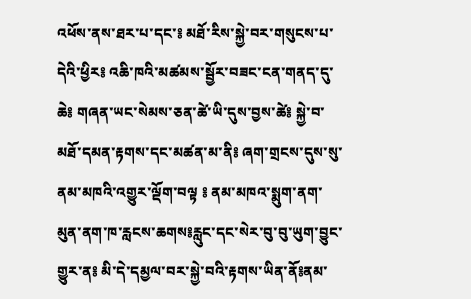འཕོས་ནས་ཐར་པ་དང་༔ མཐོ་རིས་སྐྱེ་བར་གསུངས་པ་དེའི་ཕྱིར༔ འཆི་ཁའི་མཚམས་སྦྱོར་བཟང་ངན་གནད་དུ་ཆེ༔ གཞན་ཡང་སེམས་ཅན་ཚེ་ཡི་དུས་བྱས་ཚེ༔ སྐྱེ་བ་མཐོ་དམན་རྟགས་དང་མཚན་མ་ནི༔ ཞག་གྲངས་དུས་སུ་ནམ་མཁའི་འགྱུར་ལྡོག་བལྟ ༔ ནམ་མཁའ་སྨུག་ནག་མུན་ནག་ཁ་རླངས་ཆགས༔རླུང་དང་སེར་བུ་བུ་ཡུག་བྱུང་གྱུར་ན༔ མི་དེ་དམྱལ་བར་སྐྱེ་བའི་རྟགས་ཡིན་ནོ༔ནམ་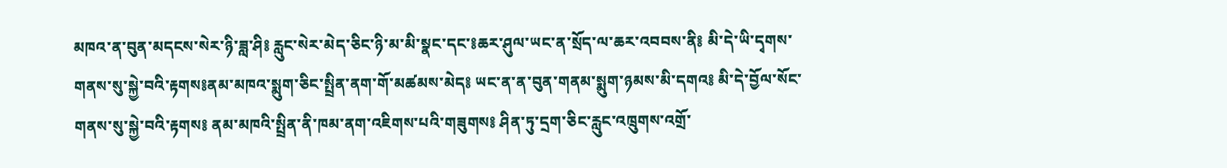མཁའ་ན་བུན་མདངས་སེར་ཉི་ཟླ་ཤི༔ རླུང་སེར་མེད་ཅིང་ཉི་མ་མི་སྣང་དང་༔ཆར་ཤུལ་ཡང་ན་སྲོད་ལ་ཆར་འབབས་ནི༔ མི་དེ་ཡི་དྭགས་གནས་སུ་སྐྱེ་བའི་རྟགས༔ནམ་མཁའ་སྨུག་ཅིང་སྤྲིན་ནག་གོ་མཚམས་མེད༔ ཡང་ན་ན་བུན་གནམ་སྨུག་ཉམས་མི་དགའ༔ མི་དེ་བྱོལ་སོང་གནས་སུ་སྐྱེ་བའི་རྟགས༔ ནམ་མཁའི་སྤྲིན་ནི་ཁམ་ནག་འཇིགས་པའི་གཟུགས༔ ཤིན་ཏུ་དྲག་ཅིང་རླུང་འཁྲུགས་འགྲོ་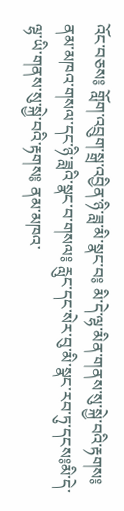འོང་བཅས༔ གློག་འབྲུག་སྒྲ་འབྱིན་ཉི་ཟླ་མི་སྣང་བ༔ མི་དེ་ལྷ་མིན་གནས་སུ་སྐྱེ་བའི་རྟགས༔ ནམ་མཁའ་གསལ་དང་ཉི་ཟླའི་སྣང་བ་གསལ༔ རླུང་དང་སེར་བུ་མི་སྣང་རབ་ཏུ་དངས༔མི་དེ་ལྷ་ཡི་གནས་སུ་སྐྱེ་བའི་རྟགས༔ ནམ་མཁའ་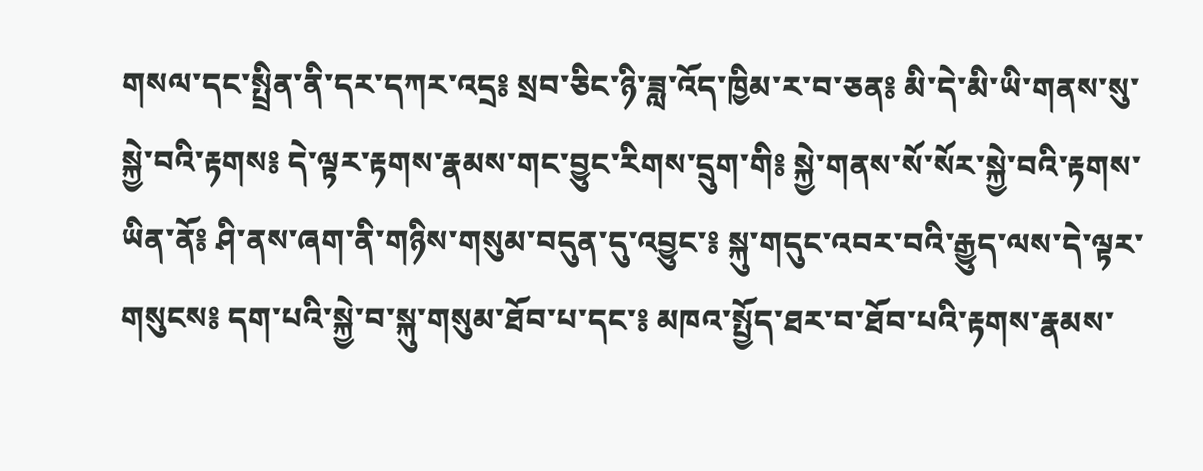གསལ་དང་སྤྲིན་ནི་དར་དཀར་འདྲ༔ སྲབ་ཅིང་ཉི་ཟླ་འོད་ཁྱིམ་ར་བ་ཅན༔ མི་དེ་མི་ཡི་གནས་སུ་སྐྱེ་བའི་རྟགས༔ དེ་ལྟར་རྟགས་རྣམས་གང་བྱུང་རིགས་དྲུག་གི༔ སྐྱེ་གནས་སོ་སོར་སྐྱེ་བའི་རྟགས་ཡིན་ནོ༔ ཤི་ནས་ཞག་ནི་གཉིས་གསུམ་བདུན་དུ་འབྱུང་༔ སྐུ་གདུང་འབར་བའི་རྒྱུད་ལས་དེ་ལྟར་གསུངས༔ དག་པའི་སྐྱེ་བ་སྐུ་གསུམ་ཐོབ་པ་དང་༔ མཁའ་སྤྱོད་ཐར་བ་ཐོབ་པའི་རྟགས་རྣམས་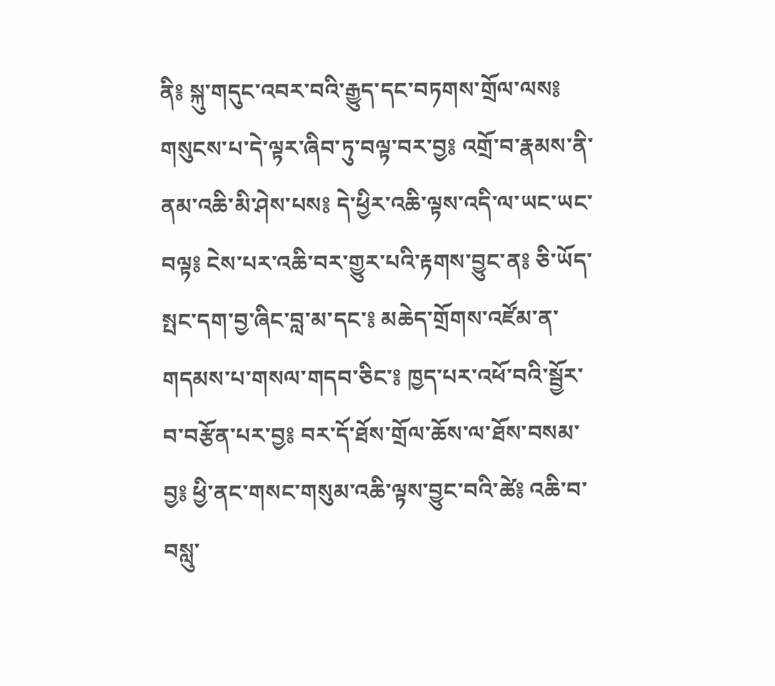ནི༔ སྐུ་གདུང་འབར་བའི་རྒྱུད་དང་བཏགས་གྲོལ་ལས༔ གསུངས་པ་དེ་ལྟར་ཞིབ་ཏུ་བལྟ་བར་བྱ༔ འགྲོ་བ་རྣམས་ནི་ནམ་འཆི་མི་ཤེས་པས༔ དེ་ཕྱིར་འཆི་ལྟས་འདི་ལ་ཡང་ཡང་བལྟ༔ ངེས་པར་འཆི་བར་གྱུར་པའི་རྟགས་བྱུང་ན༔ ཅི་ཡོད་སྤང་དག་བྱ་ཞིང་བླ་མ་དང་༔ མཆེད་གྲོགས་འཛོམ་ན་གདམས་པ་གསལ་གདབ་ཅིང་༔ ཁྱད་པར་འཕོ་བའི་སྦྱོར་བ་བརྩོན་པར་བྱ༔ བར་དོ་ཐོས་གྲོལ་ཆོས་ལ་ཐོས་བསམ་བྱ༔ ཕྱི་ནང་གསང་གསུམ་འཆི་ལྟས་བྱུང་བའི་ཚེ༔ འཆི་བ་བསླུ་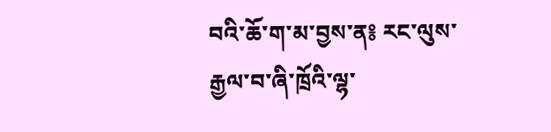བའི་ཆོ་ག་མ་བྱས་ན༔ རང་ལུས་རྒྱལ་བ་ཞི་ཁྲོའི་ལྷ་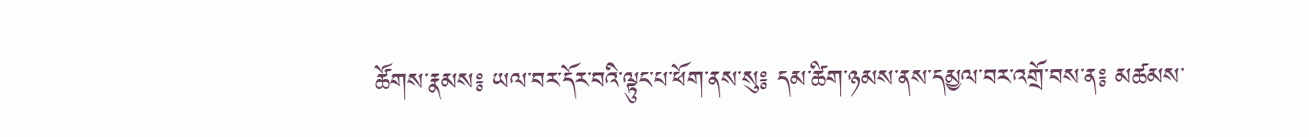ཚོགས་རྣམས༔ ཡལ་བར་དོར་བའི་ལྟུང་པ་ཕོག་ནས་སུ༔ དམ་ཚིག་ཉམས་ནས་དམྱལ་བར་འགྲོ་བས་ན༔ མཚམས་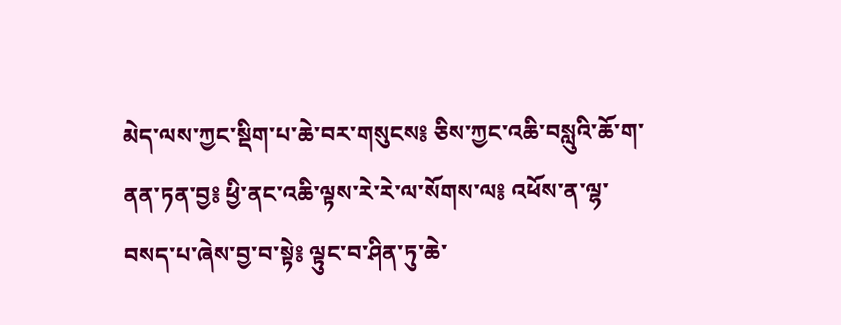མེད་ལས་ཀྱང་སྡིག་པ་ཆེ་བར་གསུངས༔ ཅིས་ཀྱང་འཆི་བསླུའི་ཆོ་ག་ནན་ཏན་བྱ༔ ཕྱི་ནང་འཆི་ལྟས་རེ་རེ་ལ་སོགས་ལ༔ འཕོས་ན་ལྷ་བསད་པ་ཞེས་བྱ་བ་སྟེ༔ ལྟུང་བ་ཤིན་ཏུ་ཆེ་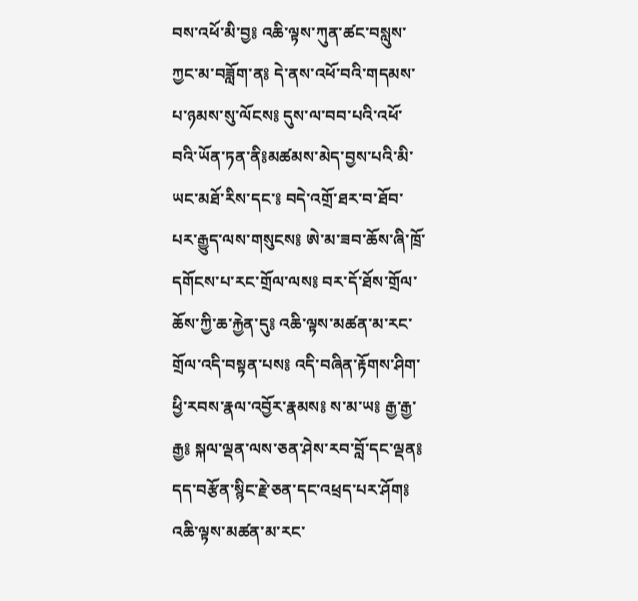བས་འཕོ་མི་བྱ༔ འཆི་ལྟས་ཀུན་ཚང་བསླུས་ཀྱང་མ་བཟློག་ན༔ དེ་ནས་འཕོ་བའི་གདམས་པ་ཉམས་སུ་ལོངས༔ དུས་ལ་བབ་པའི་འཕོ་བའི་ཡོན་ཏན་ནི༔མཚམས་མེད་བྱས་པའི་མི་ཡང་མཐོ་རིས་དང་༔ བདེ་འགྲོ་ཐར་བ་ཐོབ་པར་རྒྱུད་ལས་གསུངས༔ ཨེ་མ་ཟབ་ཆོས་ཞི་ཁྲོ་དགོངས་པ་རང་གྲོལ་ལས༔ བར་དོ་ཐོས་གྲོལ་ཆོས་ཀྱི་ཆ་རྐྱེན་དུ༔ འཆི་ལྟས་མཚན་མ་རང་གྲོལ་འདི་བསྟན་པས༔ འདི་བཞིན་རྟོགས་ཤིག་ཕྱི་རབས་རྣལ་འབྱོར་རྣམས༔ ས་མ་ཡ༔ རྒྱ་རྒྱ་རྒྱ༔ སྐལ་ལྡན་ལས་ཅན་ཤེས་རབ་བློ་དང་ལྡན༔ དད་བརྩོན་སྙིང་རྗེ་ཅན་དང་འཕྲད་པར་ཤོག༔ འཆི་ལྟས་མཚན་མ་རང་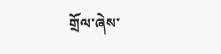གྲོལ་ཞེས་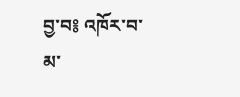བྱ་བ༔ འཁོར་བ་མ་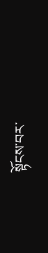སྟོངས་བར་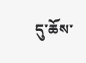དུ་ཆོས་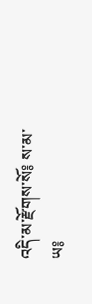འདི་མ་རྫོགས་སོ༔ ས་མ་ཡ༔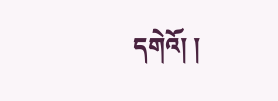དགེའོ། །